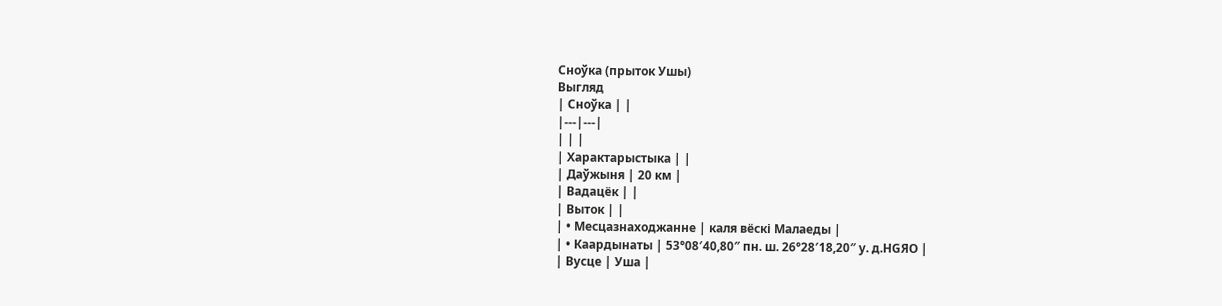Сноўка (прыток Ушы)
Выгляд
| Сноўка | |
|---|---|
| | |
| Характарыстыка | |
| Даўжыня | 20 км |
| Вадацёк | |
| Выток | |
| • Месцазнаходжанне | каля вёскі Малаеды |
| • Каардынаты | 53°08′40,80″ пн. ш. 26°28′18,20″ у. д.HGЯO |
| Вусце | Уша |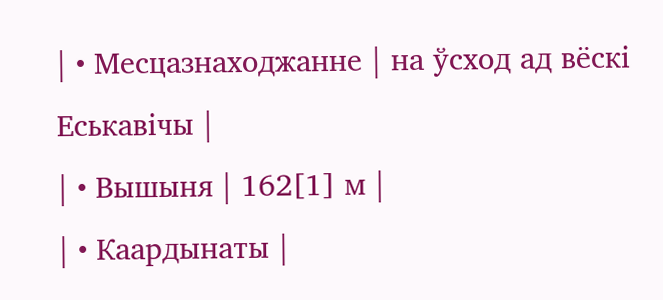| • Месцазнаходжанне | на ўсход ад вёскі Еськавічы |
| • Вышыня | 162[1] м |
| • Каардынаты |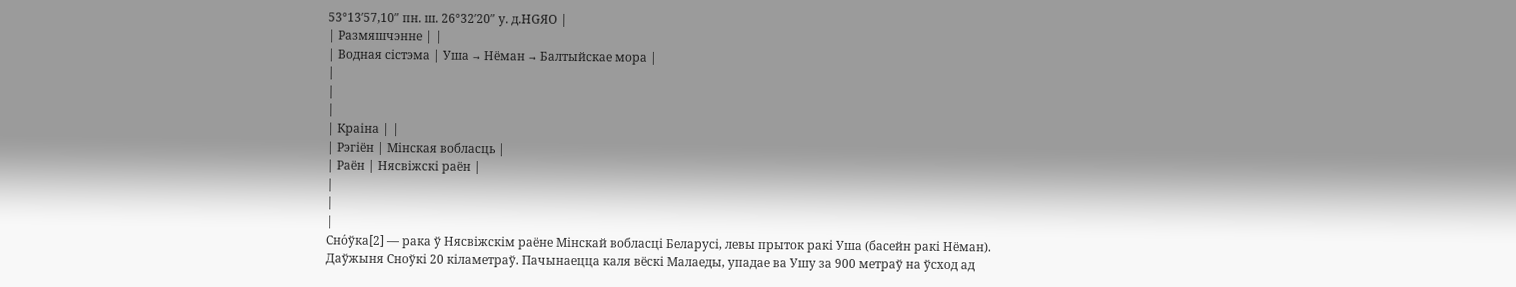53°13′57,10″ пн. ш. 26°32′20″ у. д.HGЯO |
| Размяшчэнне | |
| Водная сістэма | Уша → Нёман → Балтыйскае мора |
|
|
|
| Краіна | |
| Рэгіён | Мінская вобласць |
| Раён | Нясвіжскі раён |
|
|
|
Сно́ўка[2] — рака ў Нясвіжскім раёне Мінскай вобласці Беларусі, левы прыток ракі Уша (басейн ракі Нёман).
Даўжыня Сноўкі 20 кіламетраў. Пачынаецца каля вёскі Малаеды, упадае ва Ушу за 900 метраў на ўсход ад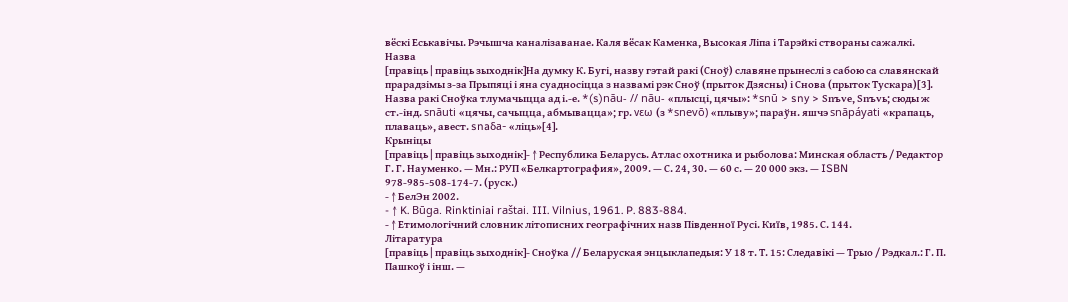вёскі Еськавічы. Рэчышча каналізаванае. Каля вёсак Каменка, Высокая Ліпа і Тарэйкі створаны сажалкі.
Назва
[правіць | правіць зыходнік]На думку К. Бугі, назву гэтай ракі (Сноў) славяне прынеслі з сабою са славянскай прарадзімы з-за Прыпяці і яна суадносіцца з назвамі рэк Сноў (прыток Дзясны) і Снова (прыток Тускара)[3].
Назва ракі Сноўка тлумачыцца ад і.-е. *(s)nāu- // nāu- «плысці, цячы»: *snū > sny > Snъve, Snъvь; сюды ж ст.-інд. snāuti «цячы, сачыцца, абмывацца»; гр. νεω (з *snevō) «плыву»; параўн. яшчэ snāpáyati «крапаць, плаваць», авест. snaδa- «ліць»[4].
Крыніцы
[правіць | правіць зыходнік]- ↑ Республика Беларусь. Атлас охотника и рыболова: Минская область / Редактор Г. Г. Науменко. — Мн.: РУП «Белкартография», 2009. — С. 24, 30. — 60 с. — 20 000 экз. — ISBN 978-985-508-174-7. (руск.)
- ↑ БелЭн 2002.
- ↑ K. Būga. Rinktiniai raštai. III. Vilnius, 1961. P. 883-884.
- ↑ Етимологічний словник літописних географічних назв Південної Русі. Київ, 1985. С. 144.
Літаратура
[правіць | правіць зыходнік]- Сноўка // Беларуская энцыклапедыя: У 18 т. Т. 15: Следавікі — Трыо / Рэдкал.: Г. П. Пашкоў і інш. —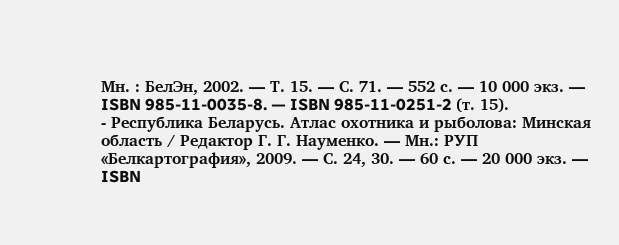Мн. : БелЭн, 2002. — Т. 15. — С. 71. — 552 с. — 10 000 экз. — ISBN 985-11-0035-8. — ISBN 985-11-0251-2 (т. 15).
- Республика Беларусь. Атлас охотника и рыболова: Минская область / Редактор Г. Г. Науменко. — Мн.: РУП «Белкартография», 2009. — С. 24, 30. — 60 с. — 20 000 экз. — ISBN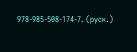978-985-508-174-7. (руск.)